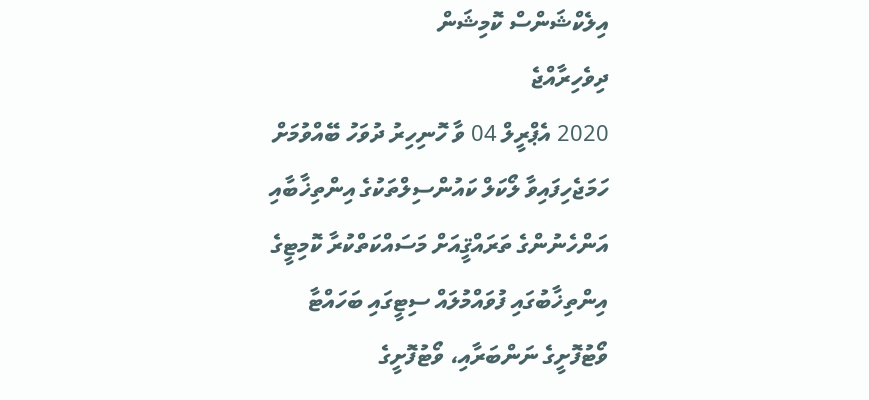އިލެކްޝަންސް ކޮމިޝަން
ދިވެހިރާއްޖެ
2020 އެޕްރީލް 04 ވާ ހޮނިހިރު ދުވަހު ބޭއްވުމަށް ހަމަޖެހިފައިވާ ލޯކަލް ކައުންސިލްތަކުގެ އިންތިޚާބާއި އަންހެނުންގެ ތަރައްޤީއަށް މަސައްކަތްކުރާ ކޮމިޓީގެ އިންތިޚާބުގައި ފުވައްމުލައް ސިޓީގައި ބަހައްޓާ ވޯޓުފޮށީގެ ނަންބަރާއި، ވޯޓުފޮށީގެ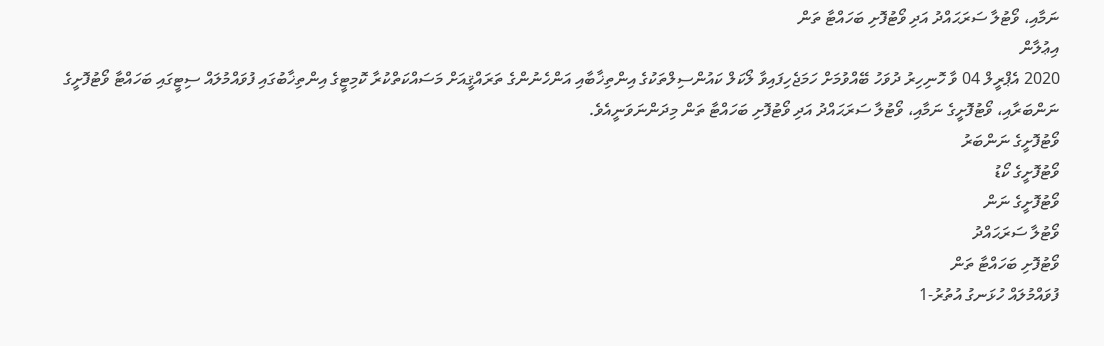ނަމާއި، ވޯޓުލާ ސަރަޙައްދު އަދި ވޯޓުފޮށި ބަހައްޓާ ތަން
އިޢުލާން
2020 އެޕްރީލް 04 ވާ ހޮނިހިރު ދުވަހު ބޭއްވުމަށް ހަމަޖެހިފައިވާ ލޯކަލް ކައުންސިލްތަކުގެ އިންތިޚާބާއި އަންހެނުންގެ ތަރައްޤީއަށް މަސައްކަތްކުރާ ކޮމިޓީގެ އިންތިޚާބުގައި ފުވައްމުލައް ސިޓީގައި ބަހައްޓާ ވޯޓުފޮށީގެ ނަންބަރާއި، ވޯޓުފޮށީގެ ނަމާއި، ވޯޓުލާ ސަރަޙައްދު އަދި ވޯޓުފޮށި ބަހައްޓާ ތަން މިދަންނަވަނީއެވެ.
ވޯޓުފޮށީގެ ނަންބަރު
ވޯޓުފޮށީގެ ކޯޑު
ވޯޓުފޮށީގެ ނަން
ވޯޓުލާ ސަރަޙައްދު
ވޯޓުފޮށި ބަހައްޓާ ތަން
ފުވައްމުލައް ހުޅަނގު އުތުރު-1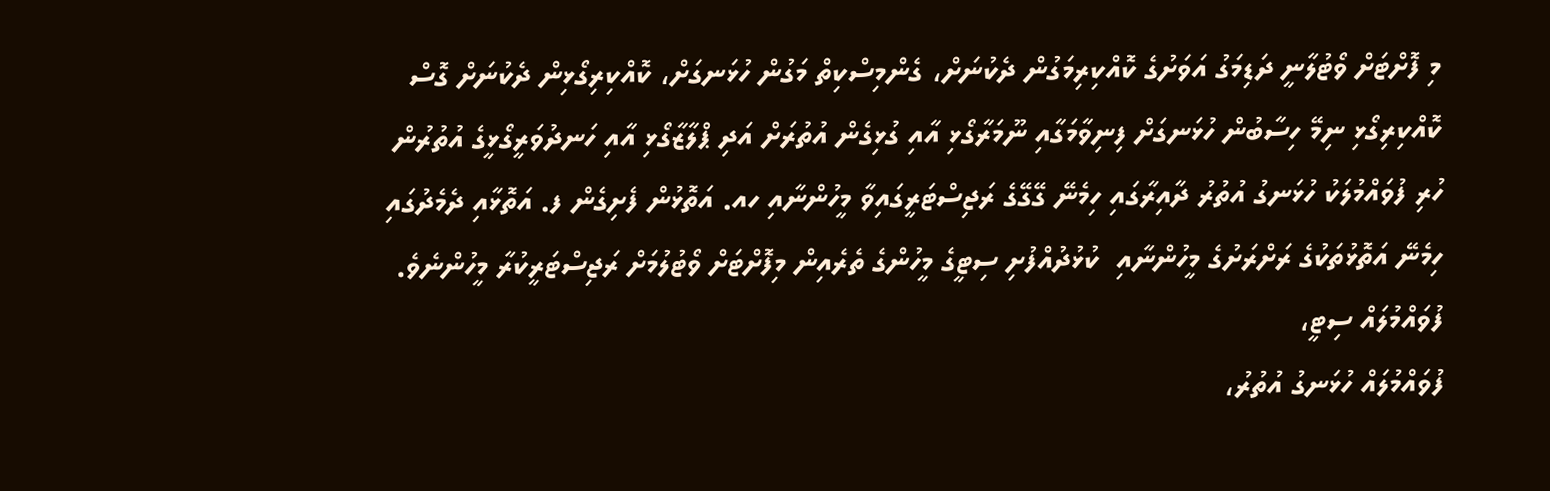މި ފޮށްޓަށް ވޯޓުލާނީ ދަޑިމަގު އަވަށުގެ ކޮއްކިރިމަގުން ދެކުނަށް، ގެންމިސްކިތް މަގުން ހުޅަނގަށް، ކޮއްކިރިގޯޅިން ދެކުނަށް ގޮސް ކޮއްކިރިގޯޅި ނިމޭ ހިސާބުން ހުޅަނގަށް ފިނިވާމަގާއި ނޫމަރާގޯޅި އާއި ގުޅިގެން އުތުރަށް އަދި ޕްލާޒާގޯޅި އާއި ހަނދުވަރީގޯޅީގެ އުތުރުން ހުރި ފުވައްމުލަކު ހުޅަނގު އުތުރު ދާއިރާގައި ހިމެނޭ ގޭގޭގެ ރަޖިސްޓަރީގައިވާ މީހުންނާއި ހއ. އަތޮޅުން ފެށިގެން ފ. އަތޮޅާއި ދެމެދުގައި ހިމެނޭ އަތޮޅުތަކުގެ ރަށްރަށުގެ މީހުންނާއި  ކުޅުދުއްފުށި ސިޓީގެ މީހުންގެ ތެރެއިން މިފޮށްޓަށް ވޯޓުލުމަށް ރަޖިސްޓަރީކުރާ މީހުންނެވެ.
ފުވައްމުލައް ސިޓީ،
ފުވައްމުލައް ހުޅަނގު އުތުރު،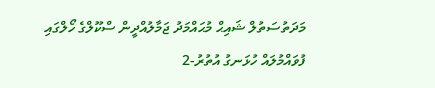މަދަތުސަތުލް ޝައިޙް މުޙައްމަދު ޖަމާލުއްދީން ސްކޫލްގެ ހޯލްގައި
ފުވައްމުލައް ހުޅަނގު އުތުރު-2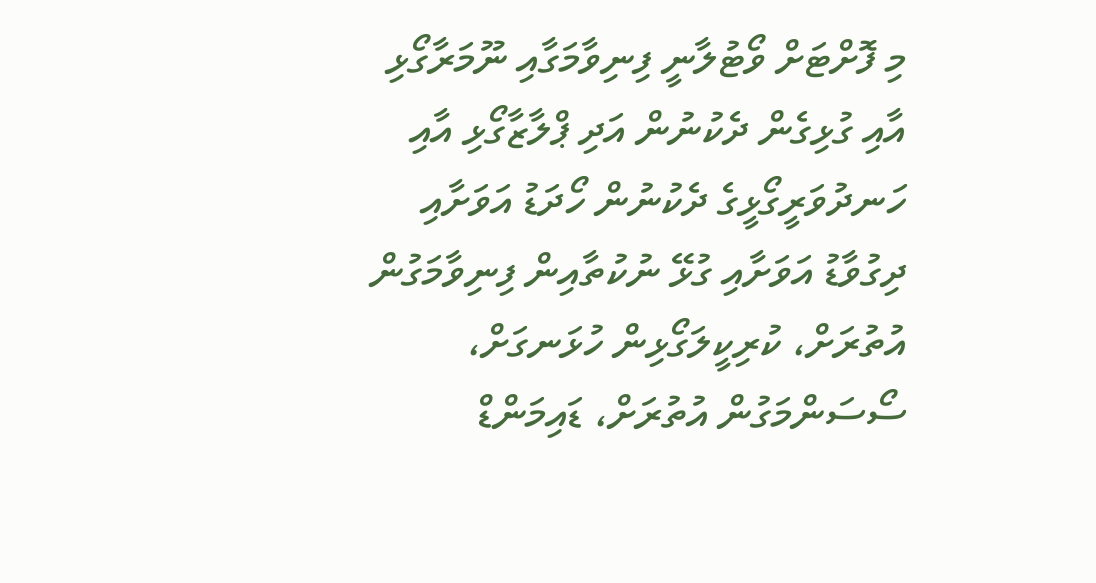މި ފޮށްޓަށް ވޯޓުލާނީ ފިނިވާމަގާއި ނޫމަރާގޯޅި އާއި ގުޅިގެން ދެކުނުން އަދި ޕްލާޒާގޯޅި އާއި ހަނދުވަރީގޯޅީގެ ދެކުނުން ހޯދަޑު އަވަށާއި ދިގުވާޑު އަވަށާއި ގުޅޭ ނުކުތާއިން ފިނިވާމަގުން އުތުރަށް، ކުރިކީލަގޯޅިން ހުޅަނގަށް، ސޯސަންމަގުން އުތުރަށް، ޑައިމަންޑް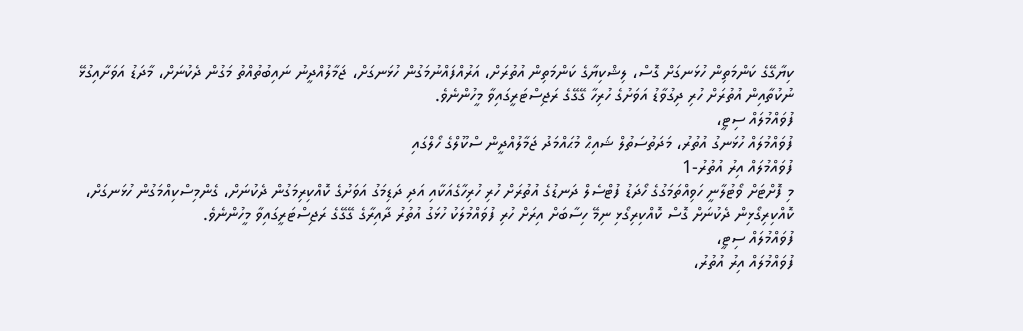ކިޔާގޭގެ ކަންމަތިން ހުޅަނގަށް ގޮސް، ލިޝްކިޔާގެ ކަންމަތިން އުތުރަށް، އަރުއްފައްނުމަގުން ހުޅަނގަށް، ޖަމާލުއްދީނު ނައިބުތުއްތު މަގުން ދެކުނަށް، މާދަޑު އަވަށާއިގުޅޭ ނުކުތާއިން އުތުރަށް ހުރި ދިގުވާޑު އަވަށުގެ ހުރިހާ ގޭގޭގެ ރަޖިސްޓަރީގައިވާ މީހުންނެވެ.
ފުވައްމުލައް ސިޓީ،
ފުވައްމުލައް ހުޅަނގު އުތުރު، މަދަތުސަތުލް ޝައިޙް މުޙައްމަދު ޖަމާލުއްދީން ސްކޫލްގެ ހޯލްގައި
ފުވައްމުލައް އިރު އުތުރު-1
މި ފޮށްޓަށް ވޯޓުލާނީ ހަވިއްތަމަގުގެ ހޯދަޑު ފުޓްސެލް ދަނޑުގެ އުތުރަށް ހުރި ހުރިހާގެއަކާއި އަދި ދަޑިމަގު އަވަށުގެ ކޮއްކިރިމަގުން ދެކުނަށް، ގެންމިސްކިއްމަގުން ހުޅަނގަށް، ކޮއްކިރިގޯޅިން ދެކުނަށް ގޮސް ކޮއްކިރިގޯޅި ނިމޭ ހިސާބަށް އިރަށް ހުރި ފުވައްމުލަކު ހުޅަގު އުތުރު ދާއިރާގެ ގޭގޭގެ ރަޖިސްޓަރީގައިވާ މީހުންނެވެ.
ފުވައްމުލައް ސިޓީ،
ފުވައްމުލައް އިރު އުތުރު،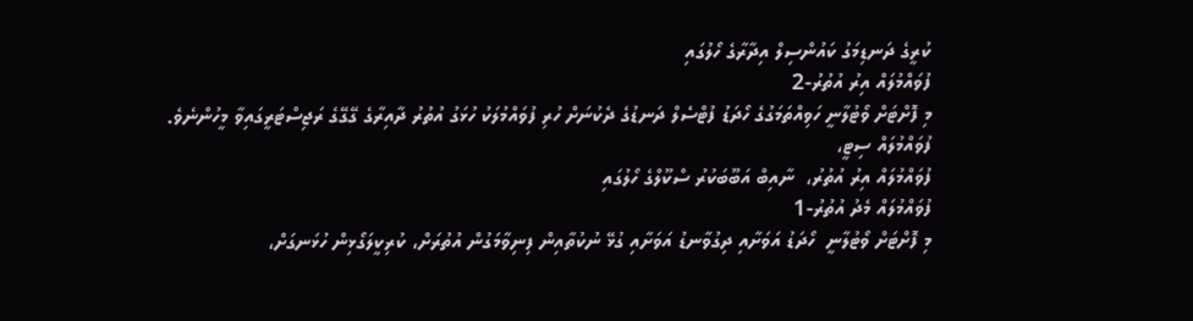ކުރީގެ ދަނޑިމަގު ކައުންސިލް އިދާރާގެ ހޯލުގައި
ފުވައްމުލައް އިރު އުތުރު-2
މި ފޮށްޓަށް ވޯޓުލާނީ ހަވިއްތަމަގުގެ ހޯދަޑު ފުޓްސެލް ދަނޑުގެ ދެކުނަށް ހުރި ފުވައްމުލަކު ހުޅަގު އުތުރު ދާއިރާގެ ގޭގޭގެ ރަޖިސްޓަރީގައިވާ މީހުންނެވެ.
ފުވައްމުލައް ސިޓީ،
ފުވައްމުލައް އިރު އުތުރު،  ނާއިބް އަބޫބަކުރު ސްކޫލްގެ ހޯލުގައި
ފުވައްމުލައް މެދު އުތުރު-1
މި ފޮށްޓަށް ވޯޓުލާނީ  ހޯދަޑު އަވަށާއި ދިގުވާނޑު އަވަށާއި ގުޅޭ ނުކުތާއިން ފިނިވާމަގުން އުތުރަށް، ކުރިކީލަގޯޅިން ހުޅަނގަށް،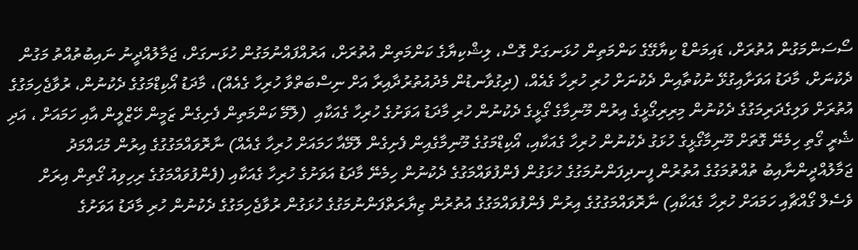ސޯސަންމަގުން އުތުރަށް، ޑައިމަންޑް ކިޔާގޭގެ ކަންމަތިން ހުޅަނގަށް ގޮސް، ލިޝްކިޔާގެ ކަންމަތިން އުތުރަށް، އަރުއްފައްނުމަގުން ހުޅަނގަށް، ޖަމާލުއްދީނު ނައިބުތުއްތު މަގުން ދެކުނަށް، މާދަޑު އަވަށާއިގުޅޭ ނުކުތާއިން ދެކުނަށް ހުރި ހުރިހާ ގެއެއް، (ދިގުވާނޑުން މެދުއުތުރުދާއިރާ އަށް ނިސްބަތްވާ ހުރިހާ ގެއެއް)، މާދަޑު އޯކިޑްމަގުގެ ދެކުނުން، ރުވާޖެހިމަގުގެ އުތުރަށް ވަލިގެދަރިމަގުގެ ދެކުނުން މިރިރިގޯޅީގެ އިރުން މޫނިމާގެ ގޯޅީގެ ދެކުނުން ހުރި މާދަޑު އަވަށުގެ ހުރިހާ ގެއަކާއި  (ލޮމޭ ކަންމަތިން ފެށިގެން ޒަމީން ހޭޒްލީން އާއި ހަމައަށް ، އަދި ޝެރީ ގޯތި ހިމެނޭ ގޮތަށް މޫނިމާގޯޅީގެ ހުޅަގު ދެކުނުން ހުރިހާ ގެއަކާއި، އޯކިޑްމަގުގެ މޫނިމާގެއިން ފެށިގެން ލޮމޭއާ ހަމައަށް ހުރިހާ ގެއެއް) ނާރޮވައްމަގުގުގެ އިރުން މުޙައްމަދު ޖަމާލުއްދީންނާއިބު ތުއްތުމަގުގެ އުތުރުން ފީނދިފަންނުމަގުގެ ހުޅަގުން ފެންފުވައްމަގުގެ ދެކުނުން ހިމެނޭ މާދަޑު އަވަށުގެ ހުރިހާ ގެއަކާއި (ފެންފުވައްމަގުގެ ރިހިވިއު ގޯތިން އިރަށް ވެސެލް ގޯއްޗާއި ހަމައަށް ހުރިހާ ގެއަކާއި) ނާރޮވައްމަގުގުގެ އިރުން ފެންފުވައްމަގުގެ އުތުރުން ޒިޔާރަތްފަންނުމަގުގެ ހުޅަގުން ރުވާޖެހިމަގުގެ ދެކުނުން ހުރި މާދަޑު އަވަށުގެ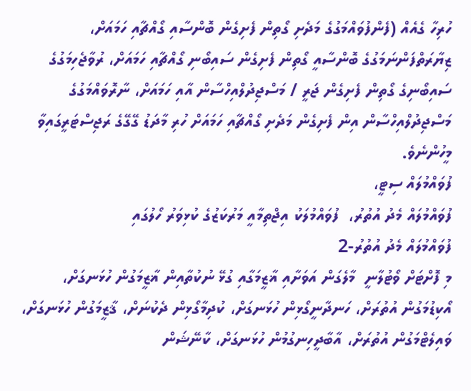ހުރިހާ ގެއެއް (ފެންފުވައްމަގުގެ މަދެށި ގޯތިން ފެށިގެން ބޮންސާއި ގޯއްޗާއި ހަމައަށް، ޒިޔާރަތްފަންނަމަގުގެ ބޮންސާއީ ގޯތިން ފެށިގެން ސައިބޯނި ގޯއްޗާއި ހަމައަށް، ރުވާޖެހިމަގުގެ ސައިބޯނިގެ ގޯތިން ފެށިގެން ޖަރީ / މަސްޖިދުލްއިހްސާން އާއި ހަމައަށް، ނާރޮވައްމަގުގެ މަސްޖިދުލްއިހްސާން އިން ފެށިގެން މަދެށި ގޯއްޗާއި ހަމައަށް ހުރި މާދަޑު ގޭގޭގެ ރަޖިސްޓަރީގައިވާ މީހުންނެވެ.
ފުވައްމުލައް ސިޓީ،
ފުވައްމުލައް މެދު އުތުރު،  ފުވައްމުލަކު އިޖްތިމާއީ މަރުކަޒުގެ ކުޅިވަރު ހޯލުގައި
ފުވައްމުލައް މެދު އުތުރު-2
މި ފޮށްޓަށް ވޯޓުލާނީ  މާލެގަން އަވަށާއި ޣާޒީމަގާއި ގުޅޭ ނުކުތާއިން ޣާޒީމަގުން ހުޅަނގަށް، އޯކިޑުމަގުން އުތުރަށް، ހަނދާނީގޯޅިން ހުޅަނގަށް، ކުދިމާގޯޅިން ދެކުނަށް، ޤާޒީމަގުން ހުޅަނގަށް، ވައިލެޓްމަގުން އުތުރަށް، އާބާދީހިނގުމުން ހުޅަނގަށް، ކާނޭޝަން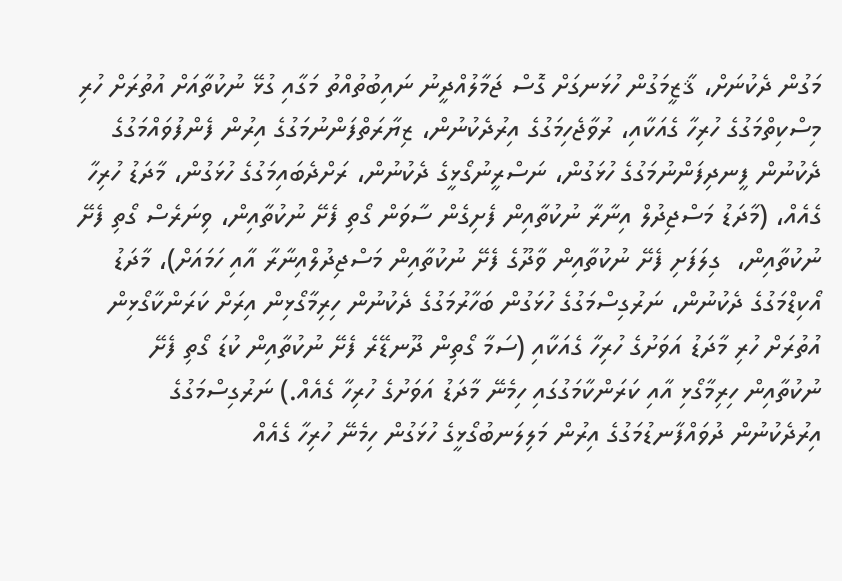މަގުން ދެކުނަށް، ޤާޒީމަގުން ހުޅަނގަށް ގޮސް ޖަމާލުއްދީނު ނައިބުތުއްތު މަގާއި ގުޅޭ ނުކުތާއަށް އުތުރަށް ހުރި މިސްކިތްމަގުގެ ހުރިހާ ގެއަކާއި، ރުވާޖެހިމަގުގެ އިރުދެކުނުން، ޒިޔާރަތްފަންނުމަގުގެ އިރުން ފެންފުވައްމަގުގެ ދެކުނުން ފީނދިފަންނުމަގުގެ ހުޅަގުން، ނަސްރީނުގޯޅީގެ ދެކުނުން، ރަށްދެބައިމަގުގެ ހުޅަގުން، މާދަޑު ހުރިހާ ގެއެއް، (މާދަޑު މަސްޖިދުލް އިނާރާ ނުކުތާއިން ފެށިގެން ސާވަން ގޯތި ފެށޭ ނުކުތާއިން، ވިނަރެސް ގޯތި ފެށޭ ނުކުތާއިން،  ގިލަފަށި ފެށޭ ނުކުތާއިން ވާދޫގެ ފެށޭ ނުކުތާއިން މަސްޖިދުލްއިނާރާ އާއި ހަމައަށް)، މާދަޑު އޯކިޑްމަގުގެ ދެކުނުން، ނަރުގިސްމަގުގެ ހުޅަގުން ބަހާރުމަގުގެ ދެކުނުން ހިރިމާގޯޅިން އިރަށް ކަރަންކާގޯޅިން އުތުރަށް ހުރި މާދަޑު އަވަށުގެ ހުރިހާ ގެއަކާއި (ސަމާ ގޯތިން ދޫނޑޭރެ ފެށޭ ނުކުތާއިން ކުޑަ ގޯތި ފެށޭ ނުކުތާއިން ހިރިމާގޯޅި އާއި ކަރަންކާމަގުގައި ހިމެނޭ މާދަޑު އަވަށުގެ ހުރިހާ ގެއެއް.) ނަރުގިސްމަގުގެ އިރުދެކުނުން ދުވައްފާނޑުމަގުގެ އިރުން މަލިލަނބުގޯޅީގެ ހުޅަގުން ހިމެނޭ ހުރިހާ ގެއެއް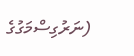(ނަރުގިސްމަގުގެ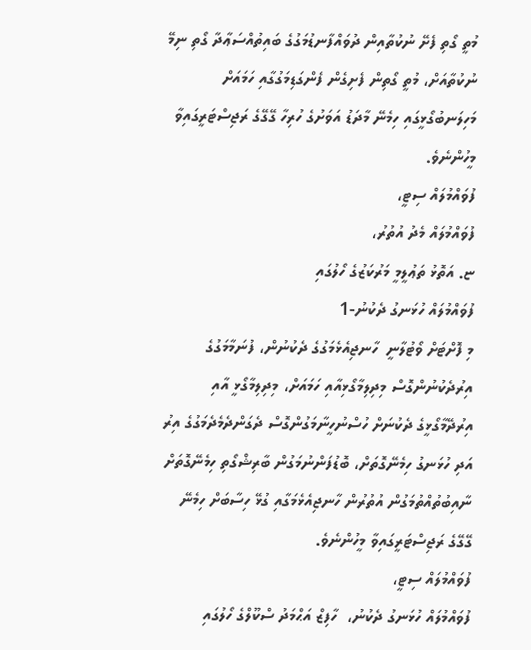މުތީ ގޯތި ފެށޭ ނުކުތާއިން ދުވައްފާނޑުމަގުގެ ބައިތުއްސަޢާދާ ގޯތި ނިމޭ ނުކުތާއަށް، މުތީ ގޯތިން ފެށިގެން ފެންގަޑިމަގުގާއި ހަމައަށް މަހިލަނބުގޯޅީގައި ހިމެނޭ މާދަޑު އަވަށުގެ ހުރިހާ ގޭގޭގެ ރަޖިސްޓަރީގައިވާ މީހުންނެވެ.
ފުވައްމުލައް ސިޓީ،
ފުވައްމުލައް މެދު އުތުރު،
ޏ. އަތޮޅު ތަޢުލީމީ މަރުކަޒުގެ ހޯލުގައި
ފުވައްމުލައް ހުޅަނގު ދެކުނު-1
މި ފޮށްޓަށް ވޯޓުލާނީ  ހާނޖިއެޅެމަގުގެ ދެކުނުން، ފުނަމާމަގުގެ އިރުދެކުނުންގޮސް މިދިލިމާގޯޅިއާއި ހަމައަށް، މިދިލިމާގޯޅީ އާއި އިރުދޭމާގޯޅީގެ ދެކުނަށް ހުސްނުހީނާމަގުންގޮސް ދެގަންދެމެދެމަގުގެ އިރު އަދި ހުޅަނގު ހިމެނޭގޮތަށް، ބޮޑުފަންނުމަގުން ބާރިޝްގޯތި ހިމެނޭގޮތަށް ނާއިބުތުއްތުމަގުން އުތުރުން ހާނޖިއެޅެމަގާއި ގުޅޭ ހިސާބަށް ހިމެނޭ ގޭގޭގެ ރަޖިސްޓަރީގައިވާ މީހުންނެވެ.
ފުވައްމުލައް ސިޓީ،
ފުވައްމުލައް ހުޅަނގު ދެކުނު،  ހާފިޒް އަޙްމަދު ސްކޫލްގެ ހޯލުގައި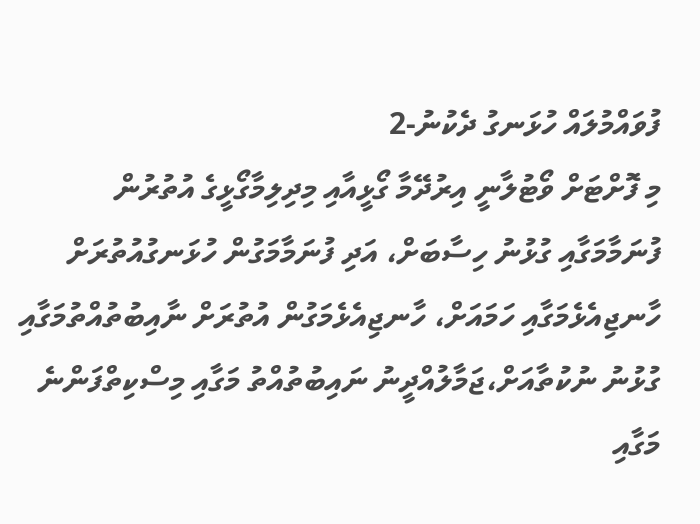ފުވައްމުލައް ހުޅަނގު ދެކުނު-2
މި ފޮށްޓަށް ވޯޓުލާނީ އިރުދޭމާ ގޯޅީއާއި މިދިލިމާގޯޅީގެ އުތުރުން ފުނަމާމަގާއި ގުޅުނު ހިސާބަށް، އަދި ފުނަމާމަގުން ހުޅަނގުއުތުރަށް ހާނޖިއެޅެމަގާއި ހަމައަށް، ހާނޖިއެޅެމަގުން އުތުރަށް ނާއިބުތުއްތުމަގާއި ގުޅުނު ނުކުތާއަށް،ޖަމާލުއްދީނު ނައިބުތުއްތު މަގާއި މިސްކިތްފަންނެ މަގާއި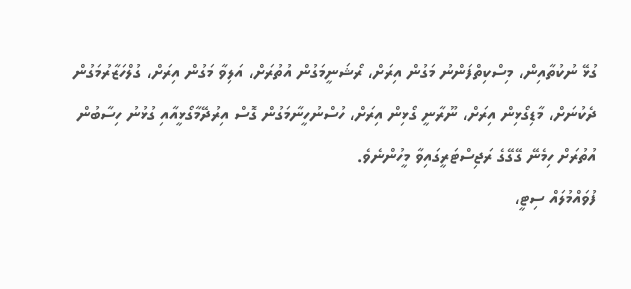ގުޅޭ ނުކުތާއިން، މިސްކިތްފަންނު މަގުން އިރަށް، ރޯޝަނީމަގުން އުތުރަށް، އަލިވާ މަގުން އިރަށް، ގުލްހަޒާރުމަގުން ދެކުނަށް، މާޑިގޯޅިން އިރަށް، ނޫރާނީ ގޯޅިން އިރަށް، ހުސްނުހީނާމަގުން ގޮސް އިރުދޭމާގޯޅީއާއި ގުޅުނު ހިސާބުން އުތުރަށް ހިމެނޭ ގޭގޭގެ ރަޖިސްޓަރީގައިވާ މީހުންނެވެ.
ފުވައްމުލައް ސިޓީ،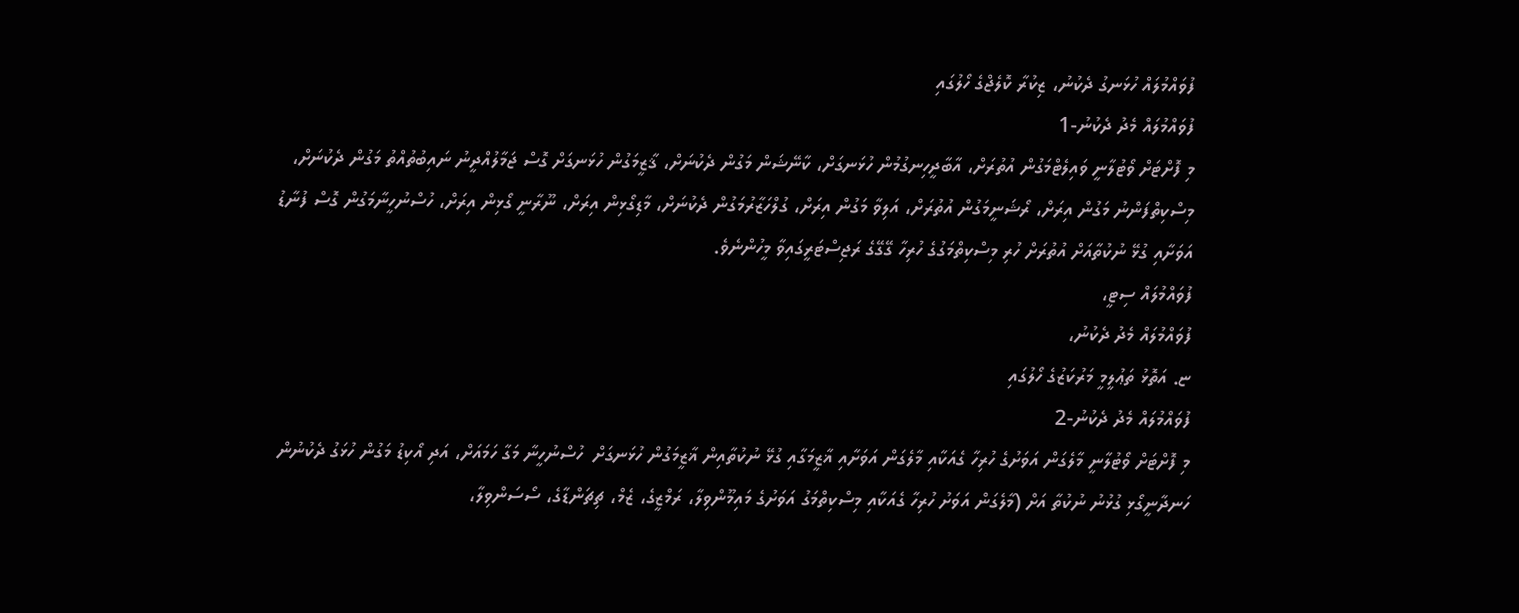ފުވައްމުލައް ހުޅަނގު ދެކުނު، ޒިކުރާ ކޮލެޖްގެ ހޯލުގައި
ފުވައްމުލައް މެދު ދެކުނު-1
މި ފޮށްޓަށް ވޯޓުލާނީ ވައިލެޓްމަގުން އުތުރަށް، އާބާދީހިނގުމުން ހުޅަނގަށް، ކާނޭޝަން މަގުން ދެކުނަށް، ޤާޒީމަގުން ހުޅަނގަށް ގޮސް ޖަމާލުއްދީނު ނައިބުތުއްތު މަގުން ދެކުނަށް، މިސްކިތްފަންނު މަގުން އިރަށް، ރޯޝަނީމަގުން އުތުރަށް، އަލިވާ މަގުން އިރަށް، ގުލްހަޒާރުމަގުން ދެކުނަށް، މާޑިގޯޅިން އިރަށް، ނޫރާނީ ގޯޅިން އިރަށް، ހުސްނުހީނާމަގުން ގޮސް ފުނާޑު އަވަށާއި ގުޅޭ ނުކުތާއަށް އުތުރަށް ހުރި މިސްކިތްމަގުގެ ހުރިހާ ގޭގޭގެ ރަޖިސްޓަރީގައިވާ މީހުންނެވެ.
ފުވައްމުލައް ސިޓީ،
ފުވައްމުލައް މެދު ދެކުނު،
ޏ. އަތޮޅު ތަޢުލީމީ މަރުކަޒުގެ ހޯލުގައި
ފުވައްމުލައް މެދު ދެކުނު-2
މި ފޮށްޓަށް ވޯޓުލާނީ މާލެގަން އަވަށުގެ ހުރިހާ ގެއަކާއި މާލެގަން އަވަށާއި ޣާޒީމަގާއި ގުޅޭ ނުކުތާއިން ޣާޒީމަގުން ހުޅަނގަށް  ހުސްނުހީނާ މަގާ ހަމައަށް، އަދި އޯކިޑު މަގުން ހުޅަގު ދެކުނުން ހަނދާނީގޯޅި ގުޅުނު ނުކުތާ އަށް (މާލެގަން އަވަށު ހުރިހާ ގެއަކާއި މިސްކިތްމަގު އަވަށުގެ މައިމޫންވިލާ، ރަމްޒީގެ، ޒެމް، ޗިޗަންޑާގެ، ސޯސަންވިލާ،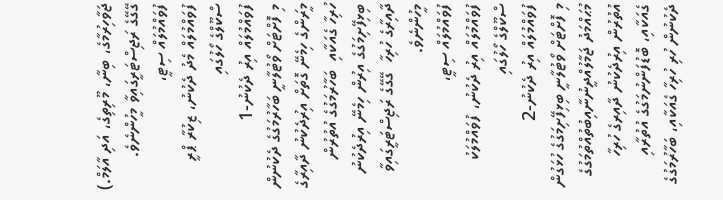ޖަވާހިރުމާގެ، ބިނާ، މޫރިތިގެ، އަދި އާލަމް.)  ގޭގޭގެ ރަޖިސްޓަރީގައިވާ މީހުންނެވެ.
ފުވައްމުލައް ސިޓީ،
ފުވައްމުލައް މެދު ދެކުނު، ޒިކުރާ ޕްރީ ސްކޫލްގެ ހޯލުގައި
ފުވައްމުލައް އިރު ދެކުނު-1
މި ފޮށްޓަށް ވޯޓުލާނީ ބަހާރުމަގުގެ ދެކުނުން މީރަންގެ ހިމެނޭ ގޮތަށް އިރުދެކުނު ދާއިރާގެ ހުރިހާ ގެއަކާއި  ބަހާރުމަގުގެ އުތުރުން ބިޅިފޭށިމަގުގެ އިރުން ހިމެނޭ އިރުދެކުނު ދާއިރާގެ ހުރިހާ  ގޭގޭގެ ރަޖިސްޓަރީގައިވާ މީހުންނެވެ.
ފުވައްމުލައް ސިޓީ،
ފުވައްމުލައް އިރު ދެކުނު، ފުވައްމުލަކު ސްކޫލްގެ ހޯލުގައި
ފުވައްމުލައް އިރު ދެކުނު-2
މި ފޮށްޓަށް ވޯޓުލާނީ ބިޅިފޭށިމަގުގެ ހުޅަގުން މުޙައްމަދު ޖަމާލުއްދީނުނާއިބުތުއްތުމަގުގެ އުތުރުން އިރުދެކުނު ދާއިރގެ ހުރިހާ ގެއަކާއި، ބޮޑުފަންނުމަގުގެ އުތުރާއި ދެކުނުން ހުރި ހުރިހާ ގެއަކާއި، ބަހާރުމަގުގެ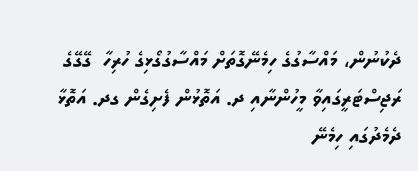ދެކުނުން، މައްސާގުގެ ހިމެނޭގޮތަށް މައްސާގުގޯޅިގެ ހުރިހާ  ގޭގޭގެ ރަޖިސްޓަރީގައިވާ މީހުންނާއި ދ. އަތޮޅުން ފެށިގެން ގދ. އަތޮޅާ ދެމެދުގައި ހިމެނޭ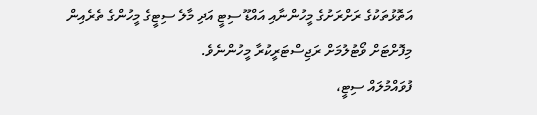އަތޮޅުތަކުގެ ރަށްރަށުގެ މީހުންނާއި އައްޑޫ ސިޓީ އަދި މާލެ ސިޓީގެ މީހުންގެ ތެރެއިން މިފޮށްޓަށް ވޯޓުލުމަށް ރަޖިސްޓަރީކުރާ މީހުންނެވެ.
ފުވައްމުލައް ސިޓީ،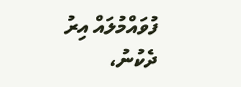ފުވައްމުލައް އިރު ދެކުނު،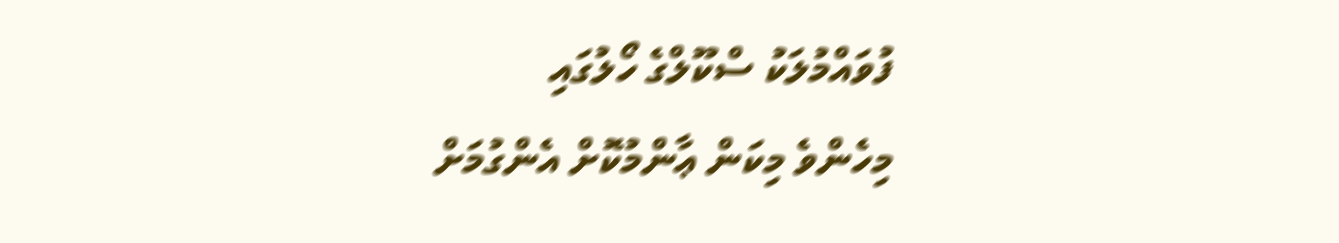ފުވައްމުލަކު ސްކޫލްގެ ހޯލުގައި
މިހެންވެ މިކަން ޢާންމުކޮށް އެންގުމަށް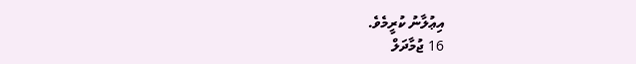އިޢުލާނު ކުރީމެވެ.
16 ޖުމާދަލް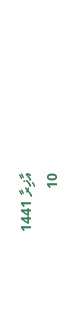އާޚިރާ 1441
10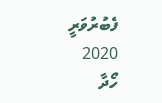ފެބުރުވަރީ 2020
ހޯދާ